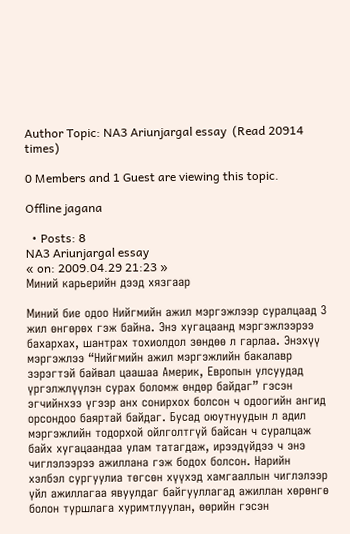Author Topic: NA3 Ariunjargal essay  (Read 20914 times)

0 Members and 1 Guest are viewing this topic.

Offline jagana

  • Posts: 8
NA3 Ariunjargal essay
« on: 2009.04.29 21:23 »
Миний карьерийн дээд хязгаар

Миний бие одоо Нийгмийн ажил мэргэжлээр суралцаад 3 жил өнгөрөх гэж байна. Энэ хугацаанд мэргэжлээрээ бахархах, шантрах тохиолдол зөндөө л гарлаа. Энэхүү мэргэжлээ “Нийгмийн ажил мэргэжлийн бакалавр зэрэгтэй байвал цаашаа Америк, Европын улсуудад үргэлжлүүлэн сурах боломж өндөр байдаг” гэсэн эгчийнхээ үгээр анх сонирхох болсон ч одоогийн ангид орсондоо баяртай байдаг. Бусад оюутнуудын л адил мэргэжлийн тодорхой ойлголтгүй байсан ч суралцаж байх хугацаандаа улам татагдаж, ирээдүйдээ ч энэ чиглэлээрээ ажиллана гэж бодох болсон. Нарийн хэлбэл сургуулиа төгсөн хүүхэд хамгааллын чиглэлээр үйл ажиллагаа явуулдаг байгууллагад ажиллан хөрөнгө болон туршлага хуримтлуулан, өөрийн гэсэн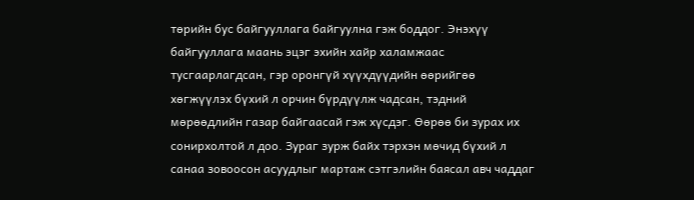төрийн бус байгууллага байгуулна гэж боддог. Энэхүү байгууллага маань эцэг эхийн хайр халамжаас тусгаарлагдсан, гэр оронгүй хүүхдүүдийн өөрийгөө хөгжүүлэх бүхий л орчин бүрдүүлж чадсан, тэдний мөрөөдлийн газар байгаасай гэж хүсдэг. Өөрөө би зурах их сонирхолтой л доо. Зураг зурж байх тэрхэн мөчид бүхий л санаа зовоосон асуудлыг мартаж сэтгэлийн баясал авч чаддаг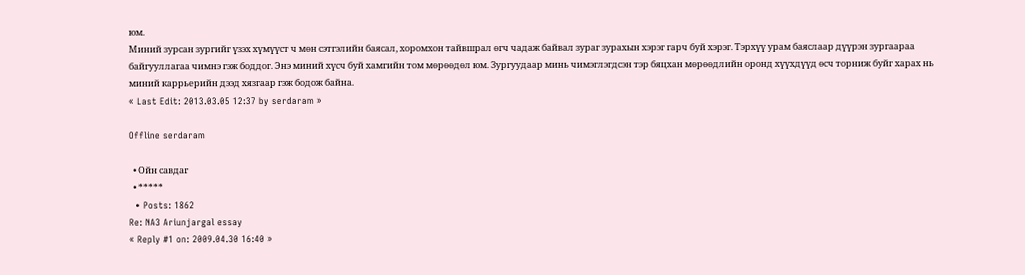юм.
Миний зурсан зургийг үзэх хүмүүст ч мөн сэтгэлийн баясал, хоромхон тайвшрал өгч чадаж байвал зураг зурахын хэрэг гарч буй хэрэг. Тэрхүү урам баяслаар дүүрэн зургаараа байгууллагаа чимнэ гэж боддог. Энэ миний хүсч буй хамгийн том мөрөөдөл юм. Зургуудаар минь чимэглэгдсэн тэр бяцхан мөрөөдлийн оронд хүүхдүүд өсч торниж буйг харах нь миний каррьерийн дээд хязгаар гэж бодож байна.
« Last Edit: 2013.03.05 12:37 by serdaram »

Offline serdaram

  • Ойн савдаг
  • *****
  • Posts: 1862
Re: NA3 Ariunjargal essay
« Reply #1 on: 2009.04.30 16:40 »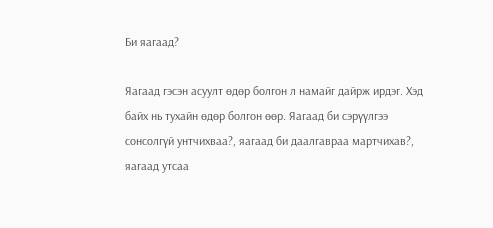Би яагаад?

Яагаад гэсэн асуулт өдөр болгон л намайг дайрж ирдэг. Хэд байх нь тухайн өдөр болгон өөр. Яагаад би сэрүүлгээ сонсолгүй унтчихваа?, яагаад би даалгавраа мартчихав?, яагаад утсаа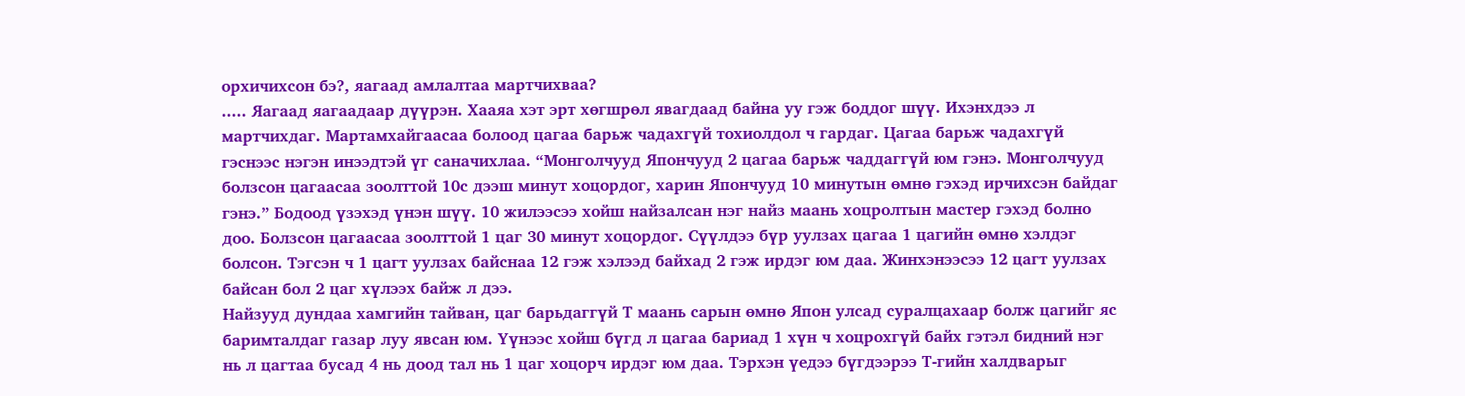орхичихсон бэ?, яагаад амлалтаа мартчихваа?
..... Яагаад яагаадаар дүүрэн. Хааяа хэт эрт хөгшрөл явагдаад байна уу гэж боддог шүү. Ихэнхдээ л мартчихдаг. Мартамхайгаасаа болоод цагаа барьж чадахгүй тохиолдол ч гардаг. Цагаа барьж чадахгүй гэснээс нэгэн инээдтэй үг саначихлаа. “Монголчууд Япончууд 2 цагаа барьж чаддаггүй юм гэнэ. Монголчууд болзсон цагаасаа зоолттой 10с дээш минут хоцордог, харин Япончууд 10 минутын өмнө гэхэд ирчихсэн байдаг гэнэ.” Бодоод үзэхэд үнэн шүү. 10 жилээсээ хойш найзалсан нэг найз маань хоцролтын мастер гэхэд болно доо. Болзсон цагаасаа зоолттой 1 цаг 30 минут хоцордог. Сүүлдээ бүр уулзах цагаа 1 цагийн өмнө хэлдэг болсон. Тэгсэн ч 1 цагт уулзах байснаа 12 гэж хэлээд байхад 2 гэж ирдэг юм даа. Жинхэнээсээ 12 цагт уулзах байсан бол 2 цаг хүлээх байж л дээ.
Найзууд дундаа хамгийн тайван, цаг барьдаггүй Т маань сарын өмнө Япон улсад суралцахаар болж цагийг яс баримталдаг газар луу явсан юм. Үүнээс хойш бүгд л цагаа бариад 1 хүн ч хоцрохгүй байх гэтэл бидний нэг нь л цагтаа бусад 4 нь доод тал нь 1 цаг хоцорч ирдэг юм даа. Тэрхэн үедээ бүгдээрээ Т-гийн халдварыг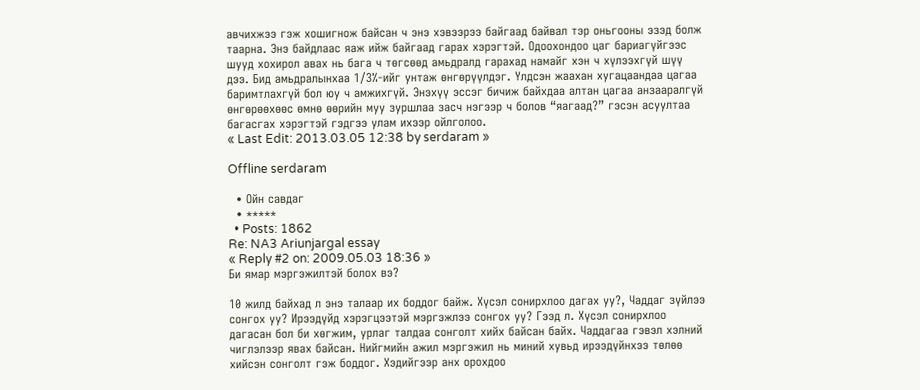авчихжээ гэж хошигнож байсан ч энэ хэвээрээ байгаад байвал тэр оньгооны эзэд болж таарна. Энэ байдлаас яаж ийж байгаад гарах хэрэгтэй. Одоохондоо цаг бариагүйгээс шууд хохирол авах нь бага ч төгсөөд амьдралд гарахад намайг хэн ч хүлээхгүй шүү дээ. Бид амьдралынхаа 1/3%-ийг унтаж өнгөрүүлдэг. Үлдсэн жаахан хугацаандаа цагаа баримтлахгүй бол юу ч амжихгүй. Энэхүү эссэг бичиж байхдаа алтан цагаа анзааралгүй өнгөрөөхөөс өмнө өөрийн муу зуршлаа засч нэгээр ч болов “яагаад?” гэсэн асуултаа багасгах хэрэгтэй гэдгээ улам ихээр ойлголоо.
« Last Edit: 2013.03.05 12:38 by serdaram »

Offline serdaram

  • Ойн савдаг
  • *****
  • Posts: 1862
Re: NA3 Ariunjargal essay
« Reply #2 on: 2009.05.03 18:36 »
Би ямар мэргэжилтэй болох вэ?

10 жилд байхад л энэ талаар их боддог байж. Хүсэл сонирхлоо дагах уу?, Чаддаг зүйлээ сонгох уу? Ирээдүйд хэрэгцээтэй мэргэжлээ сонгох уу? Гээд л. Хүсэл сонирхлоо дагасан бол би хөгжим, урлаг талдаа сонголт хийх байсан байх. Чаддагаа гэвэл хэлний чиглэлээр явах байсан. Нийгмийн ажил мэргэжил нь миний хувьд ирээдүйнхээ төлөө хийсэн сонголт гэж боддог. Хэдийгээр анх орохдоо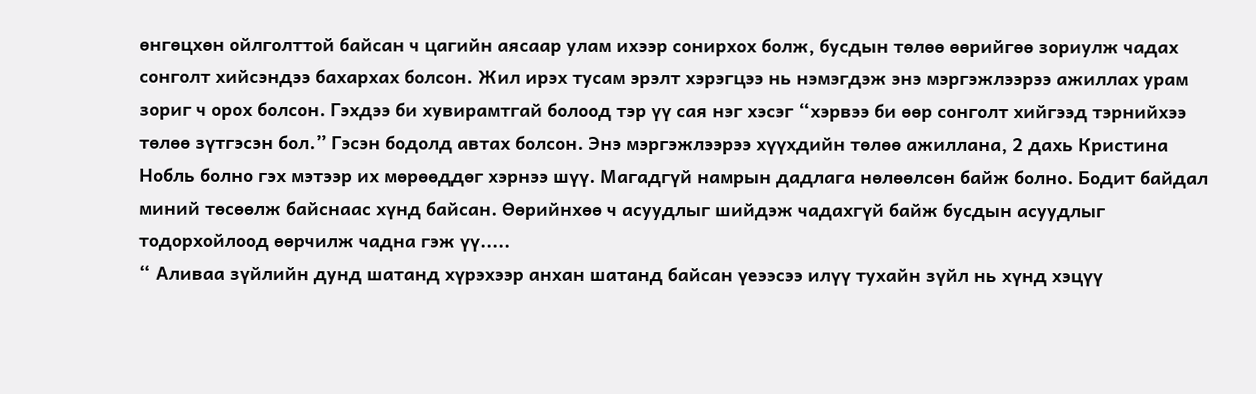өнгөцхөн ойлголттой байсан ч цагийн аясаар улам ихээр сонирхох болж, бусдын төлөө өөрийгөө зориулж чадах сонголт хийсэндээ бахархах болсон. Жил ирэх тусам эрэлт хэрэгцээ нь нэмэгдэж энэ мэргэжлээрээ ажиллах урам зориг ч орох болсон. Гэхдээ би хувирамтгай болоод тэр үү сая нэг хэсэг “хэрвээ би өөр сонголт хийгээд тэрнийхээ төлөө зүтгэсэн бол.” Гэсэн бодолд автах болсон. Энэ мэргэжлээрээ хүүхдийн төлөө ажиллана, 2 дахь Кристина Нобль болно гэх мэтээр их мөрөөддөг хэрнээ шүү. Магадгүй намрын дадлага нөлөөлсөн байж болно. Бодит байдал миний төсөөлж байснаас хүнд байсан. Өөрийнхөө ч асуудлыг шийдэж чадахгүй байж бусдын асуудлыг тодорхойлоод өөрчилж чадна гэж үү.....
“ Аливаа зүйлийн дунд шатанд хүрэхээр анхан шатанд байсан үеээсээ илүү тухайн зүйл нь хүнд хэцүү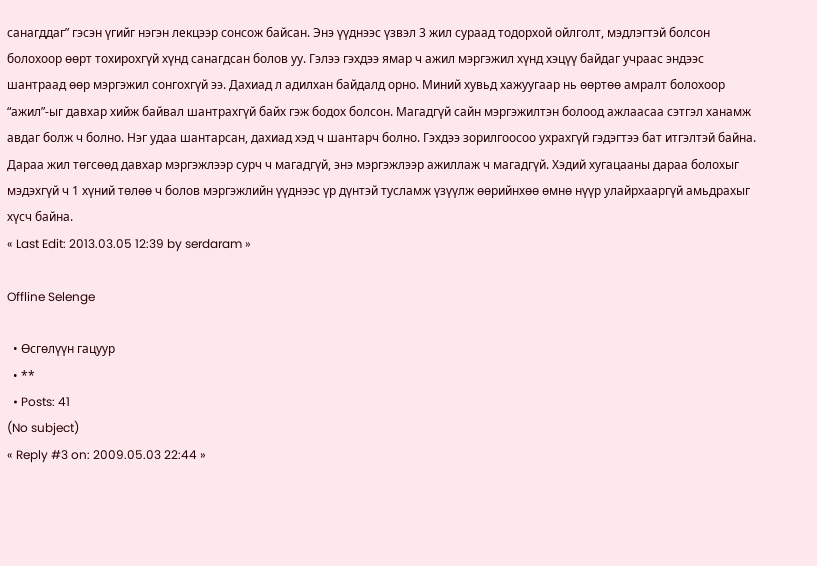санагддаг” гэсэн үгийг нэгэн лекцээр сонсож байсан. Энэ үүднээс үзвэл 3 жил сураад тодорхой ойлголт, мэдлэгтэй болсон болохоор өөрт тохирохгүй хүнд санагдсан болов уу. Гэлээ гэхдээ ямар ч ажил мэргэжил хүнд хэцүү байдаг учраас эндээс шантраад өөр мэргэжил сонгохгүй ээ. Дахиад л адилхан байдалд орно. Миний хувьд хажуугаар нь өөртөө амралт болохоор “ажил”-ыг давхар хийж байвал шантрахгүй байх гэж бодох болсон. Магадгүй сайн мэргэжилтэн болоод ажлаасаа сэтгэл ханамж авдаг болж ч болно. Нэг удаа шантарсан, дахиад хэд ч шантарч болно. Гэхдээ зорилгоосоо ухрахгүй гэдэгтээ бат итгэлтэй байна. Дараа жил төгсөөд давхар мэргэжлээр сурч ч магадгүй, энэ мэргэжлээр ажиллаж ч магадгүй. Хэдий хугацааны дараа болохыг мэдэхгүй ч 1 хүний төлөө ч болов мэргэжлийн үүднээс үр дүнтэй тусламж үзүүлж өөрийнхөө өмнө нүүр улайрхааргүй амьдрахыг хүсч байна.
« Last Edit: 2013.03.05 12:39 by serdaram »

Offline Selenge

  • Өсгөлүүн гацуур
  • **
  • Posts: 41
(No subject)
« Reply #3 on: 2009.05.03 22:44 »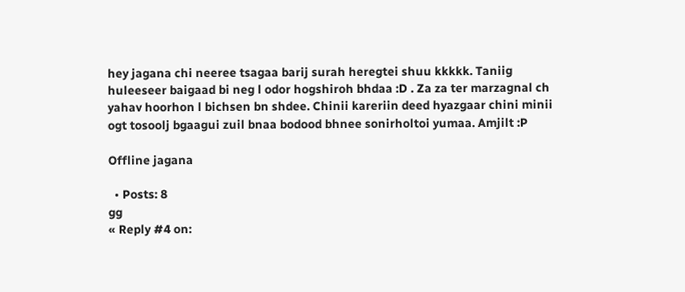hey jagana chi neeree tsagaa barij surah heregtei shuu kkkkk. Taniig huleeseer baigaad bi neg l odor hogshiroh bhdaa :D . Za za ter marzagnal ch yahav hoorhon l bichsen bn shdee. Chinii kareriin deed hyazgaar chini minii ogt tosoolj bgaagui zuil bnaa bodood bhnee sonirholtoi yumaa. Amjilt :P

Offline jagana

  • Posts: 8
gg
« Reply #4 on: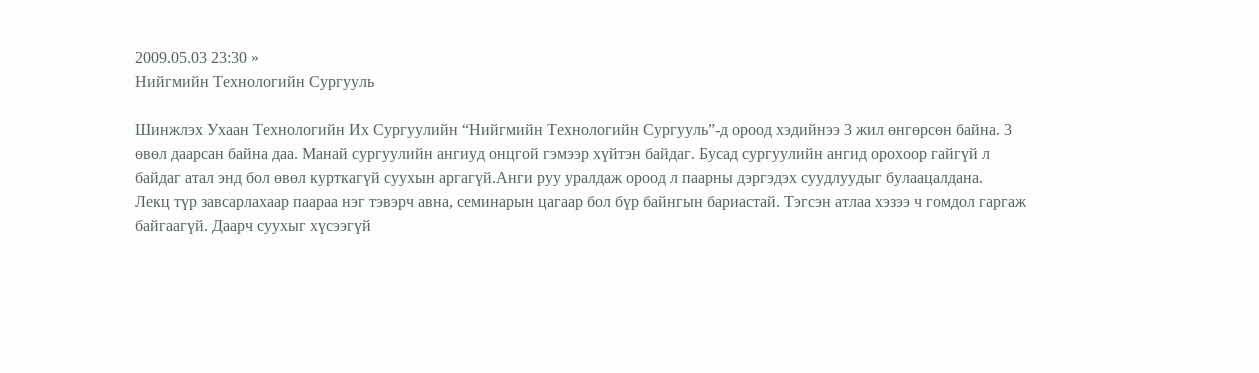2009.05.03 23:30 »
Нийгмийн Технологийн Сургууль

Шинжлэх Ухаан Технологийн Их Сургуулийн “Нийгмийн Технологийн Сургууль”-д ороод хэдийнээ 3 жил өнгөрсөн байна. 3 өвөл даарсан байна даа. Манай сургуулийн ангиуд онцгой гэмээр хүйтэн байдаг. Бусад сургуулийн ангид орохоор гайгүй л байдаг атал энд бол өвөл курткагүй суухын аргагүй.Анги руу уралдаж ороод л паарны дэргэдэх суудлуудыг булаацалдана.
Лекц түр завсарлахаар паараа нэг тэвэрч авна, семинарын цагаар бол бүр байнгын бариастай. Тэгсэн атлаа хэзээ ч гомдол гаргаж байгаагүй. Даарч суухыг хүсээгүй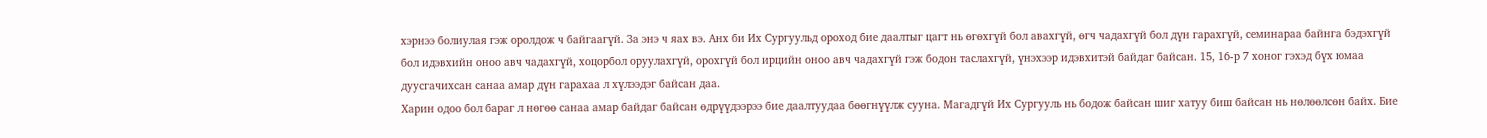хэрнээ болиулая гэж оролдож ч байгаагүй. За энэ ч яах вэ. Анх би Их Сургуульд ороход бие даалтыг цагт нь өгөхгүй бол авахгүй, өгч чадахгүй бол дүн гарахгүй, семинараа байнга бэдэхгүй бол идэвхийн оноо авч чадахгүй, хоцорбол оруулахгүй, орохгүй бол ирцийн оноо авч чадахгүй гэж бодон таслахгүй, үнэхээр идэвхитэй байдаг байсан. 15, 16-р 7 хоног гэхэд бүх юмаа дуусгачихсан санаа амар дүн гарахаа л хүлээдэг байсан даа.
Харин одоо бол бараг л нөгөө санаа амар байдаг байсан өдрүүдээрээ бие даалтуудаа бөөгнүүлж сууна. Магадгүй Их Сургууль нь бодож байсан шиг хатуу биш байсан нь нөлөөлсөн байх. Бие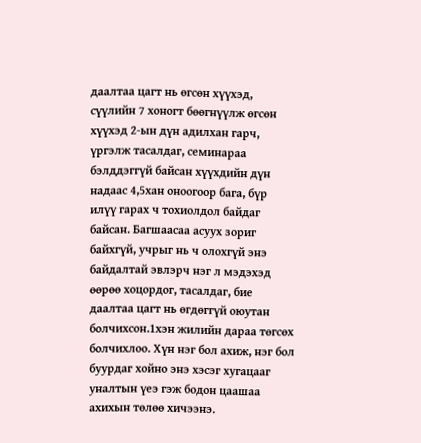даалтаа цагт нь өгсөн хүүхэд, сүүлийн 7 хоногт бөөгнүүлж өгсөн хүүхэд 2-ын дүн адилхан гарч, үргэлж тасалдаг, семинараа бэлддэггүй байсан хүүхдийн дүн надаас 4,5хан оноогоор бага, бүр илүү гарах ч тохиолдол байдаг байсан. Багшаасаа асуух зориг байхгүй, учрыг нь ч олохгүй энэ байдалтай эвлэрч нэг л мэдэхэд өөрөө хоцордог, тасалдаг, бие даалтаа цагт нь өгдөггүй оюутан болчихсон.1хэн жилийн дараа төгсөх болчихлоо. Хүн нэг бол ахиж, нэг бол буурдаг хойно энэ хэсэг хугацааг уналтын үеэ гэж бодон цаашаа ахихын төлөө хичээнэ.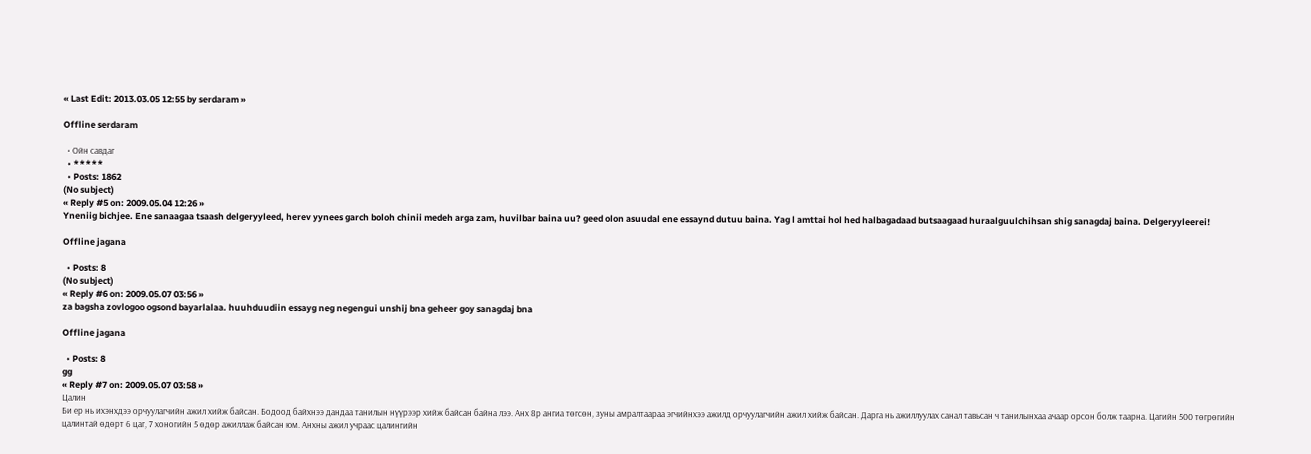« Last Edit: 2013.03.05 12:55 by serdaram »

Offline serdaram

  • Ойн савдаг
  • *****
  • Posts: 1862
(No subject)
« Reply #5 on: 2009.05.04 12:26 »
Yneniig bichjee. Ene sanaagaa tsaash delgeryyleed, herev yynees garch boloh chinii medeh arga zam, huvilbar baina uu? geed olon asuudal ene essaynd dutuu baina. Yag l amttai hol hed halbagadaad butsaagaad huraalguulchihsan shig sanagdaj baina. Delgeryyleerei!

Offline jagana

  • Posts: 8
(No subject)
« Reply #6 on: 2009.05.07 03:56 »
za bagsha zovlogoo ogsond bayarlalaa. huuhduudiin essayg neg negengui unshij bna geheer goy sanagdaj bna

Offline jagana

  • Posts: 8
gg
« Reply #7 on: 2009.05.07 03:58 »
Цалин
Би ер нь ихэнхдээ орчуулагчийн ажил хийж байсан. Бодоод байхнээ дандаа танилын нүүрээр хийж байсан байна лээ. Анх 8р ангиа төгсөн, зуны амралтаараа эгчийнхээ ажилд орчуулагчийн ажил хийж байсан. Дарга нь ажиллуулах санал тавьсан ч танилынхаа ачаар орсон болж таарна. Цагийн 500 төгрөгийн цалинтай өдөрт 6 цаг, 7 хоногийн 5 өдөр ажиллаж байсан юм. Анхны ажил учраас цалингийн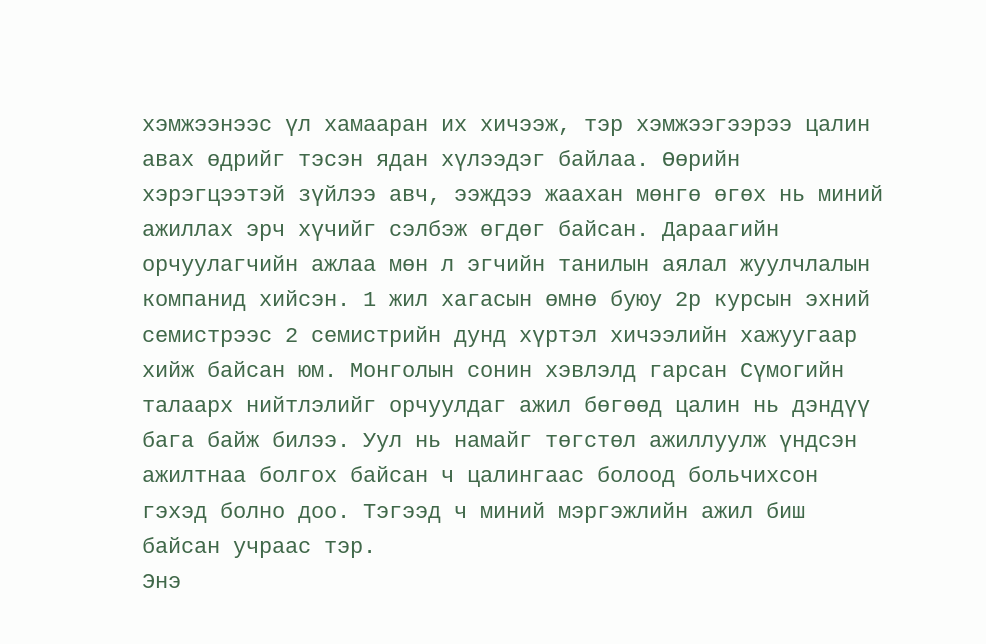хэмжээнээс үл хамааран их хичээж, тэр хэмжээгээрээ цалин авах өдрийг тэсэн ядан хүлээдэг байлаа. Өөрийн хэрэгцээтэй зүйлээ авч, ээждээ жаахан мөнгө өгөх нь миний ажиллах эрч хүчийг сэлбэж өгдөг байсан. Дараагийн орчуулагчийн ажлаа мөн л эгчийн танилын аялал жуулчлалын компанид хийсэн. 1 жил хагасын өмнө буюу 2р курсын эхний семистрээс 2 семистрийн дунд хүртэл хичээлийн хажуугаар хийж байсан юм. Монголын сонин хэвлэлд гарсан Сүмогийн талаарх нийтлэлийг орчуулдаг ажил бөгөөд цалин нь дэндүү бага байж билээ. Уул нь намайг төгстөл ажиллуулж үндсэн ажилтнаа болгох байсан ч цалингаас болоод больчихсон гэхэд болно доо. Тэгээд ч миний мэргэжлийн ажил биш байсан учраас тэр.
Энэ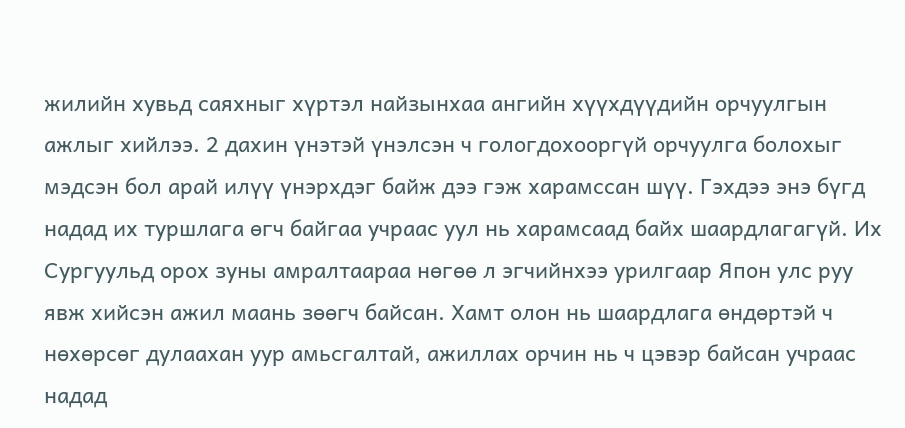жилийн хувьд саяхныг хүртэл найзынхаа ангийн хүүхдүүдийн орчуулгын ажлыг хийлээ. 2 дахин үнэтэй үнэлсэн ч гологдохооргүй орчуулга болохыг мэдсэн бол арай илүү үнэрхдэг байж дээ гэж харамссан шүү. Гэхдээ энэ бүгд надад их туршлага өгч байгаа учраас уул нь харамсаад байх шаардлагагүй. Их Сургуульд орох зуны амралтаараа нөгөө л эгчийнхээ урилгаар Япон улс руу явж хийсэн ажил маань зөөгч байсан. Хамт олон нь шаардлага өндөртэй ч нөхөрсөг дулаахан уур амьсгалтай, ажиллах орчин нь ч цэвэр байсан учраас надад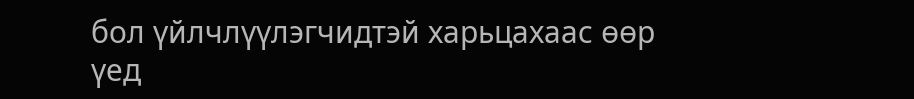бол үйлчлүүлэгчидтэй харьцахаас өөр үед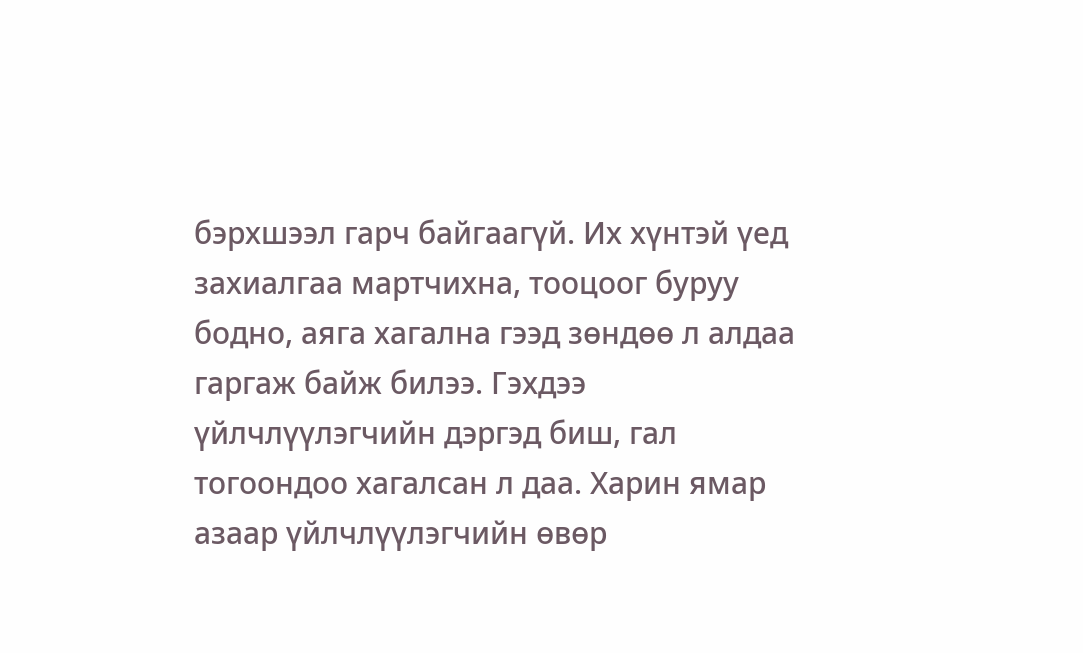бэрхшээл гарч байгаагүй. Их хүнтэй үед захиалгаа мартчихна, тооцоог буруу бодно, аяга хагална гээд зөндөө л алдаа гаргаж байж билээ. Гэхдээ үйлчлүүлэгчийн дэргэд биш, гал тогоондоо хагалсан л даа. Харин ямар азаар үйлчлүүлэгчийн өвөр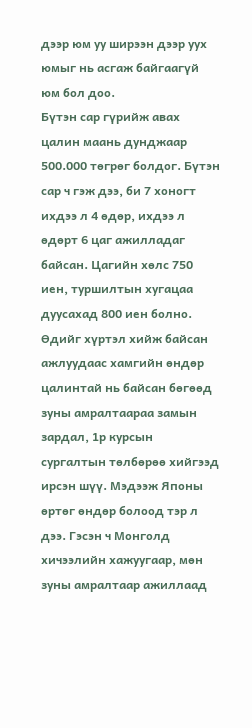дээр юм уу ширээн дээр уух юмыг нь асгаж байгаагүй юм бол доо.
Бүтэн сар гүрийж авах цалин маань дунджаар 500.000 төгрөг болдог. Бүтэн сар ч гэж дээ, би 7 хоногт ихдээ л 4 өдөр, ихдээ л өдөрт 6 цаг ажилладаг байсан. Цагийн хөлс 750 иен, туршилтын хугацаа дуусахад 800 иен болно. Өдийг хүртэл хийж байсан ажлуудаас хамгийн өндөр цалинтай нь байсан бөгөөд зуны амралтаараа замын зардал, 1р курсын сургалтын төлбөрөө хийгээд ирсэн шүү. Мэдээж Японы өртөг өндөр болоод тэр л дээ. Гэсэн ч Монголд хичээлийн хажуугаар, мөн зуны амралтаар ажиллаад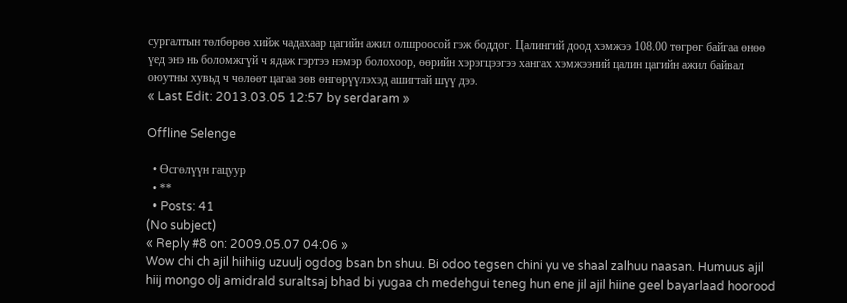сургалтын төлбөрөө хийж чадахаар цагийн ажил олшроосой гэж боддог. Цалингий доод хэмжээ 108.00 төгрөг байгаа өнөө үед энэ нь боломжгүй ч ядаж гэртээ нэмэр болохоор, өөрийн хэрэгцээгээ хангах хэмжээний цалин цагийн ажил байвал оюутны хувьд ч чөлөөт цагаа зөв өнгөрүүлэхэд ашигтай шүү дээ.
« Last Edit: 2013.03.05 12:57 by serdaram »

Offline Selenge

  • Өсгөлүүн гацуур
  • **
  • Posts: 41
(No subject)
« Reply #8 on: 2009.05.07 04:06 »
Wow chi ch ajil hiihiig uzuulj ogdog bsan bn shuu. Bi odoo tegsen chini yu ve shaal zalhuu naasan. Humuus ajil hiij mongo olj amidrald suraltsaj bhad bi yugaa ch medehgui teneg hun ene jil ajil hiine geel bayarlaad hoorood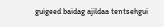guigeed baidag ajildaa tentsehgui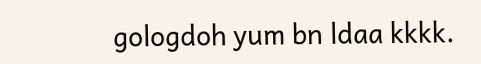gologdoh yum bn ldaa kkkk.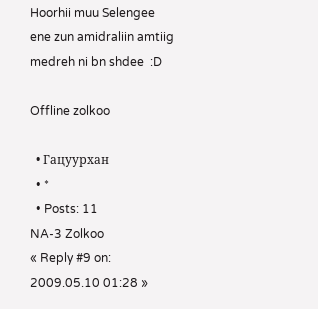Hoorhii muu Selengee ene zun amidraliin amtiig medreh ni bn shdee  :D

Offline zolkoo

  • Гацуурхан
  • *
  • Posts: 11
NA-3 Zolkoo
« Reply #9 on: 2009.05.10 01:28 »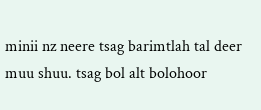minii nz neere tsag barimtlah tal deer muu shuu. tsag bol alt bolohoor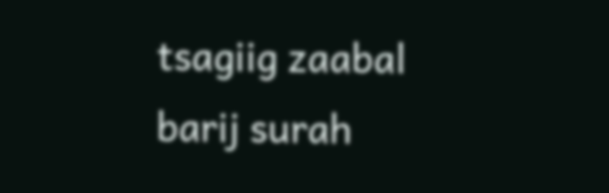tsagiig zaabal barij surah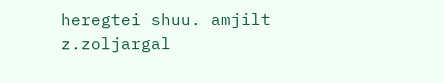heregtei shuu. amjilt
z.zoljargal